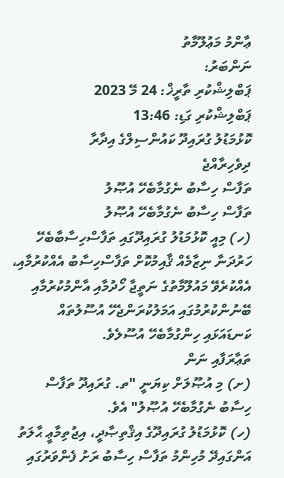ޢާންމު މަޢުލޫމާތު
ނަންބަރު:
ޕަބްލިޝްކުރި ތާރީޚް: 24 މޭ 2023
ޕަބްލިޝްކުރި ގަޑި: 13:46
ކޮޅުމަޑުލު ގުރައިދޫ ކައުންސިލްގެ އިދާރާ
ދިވެހިރާއްޖެ
ތަފާސް ހިސާބު ނެގުމާބެހޭ އުޞޫލު
ތަފާސް ހިސާބު ނެގުމާބެހޭ އުޞޫލު
(ހ) މިއީ ކޮޅުމަޑުލު ގުރައިދޫގައި ތަފާސްހިސާބާބެހޭ ހަރުދަނާ ނިޒާމެއް ޤާއިމުކޮށް ތަފާސްހިސާބު އެއްކުރުމާއި، އެއްކުރެވޭ މައުލޫމާތުގެ ނަތީޖާ ހޯދުމާއި އާންމުކުރުމާއި ބޭނުންކުރުމުގައި އަމަލުކުރަންޖެހޭ އުސޫލުތައް ކަނޑައަޅައި ހިންގުމާބެހޭ އުސޫލެވެ.
ތަޢާރަފާއި ނަން
(ށ) މި އުޞޫލަށް ކިޔަނީ "ތ. ގުރައިދޫ ތަފާސް ހިސާބު ނެގުމާބެހޭ އުޞޫލު" އެވެ.
(ހ) ކޮޅުމަޑުލު ގުރައިދޫގެ އިޤްތިޞާދީ، އިޖުތިމާޢީ ޙާލަތު އަންގައިދޭ މުހިންމު ތަފާސް ހިސާބު ރަށު ފެންވަރުގައި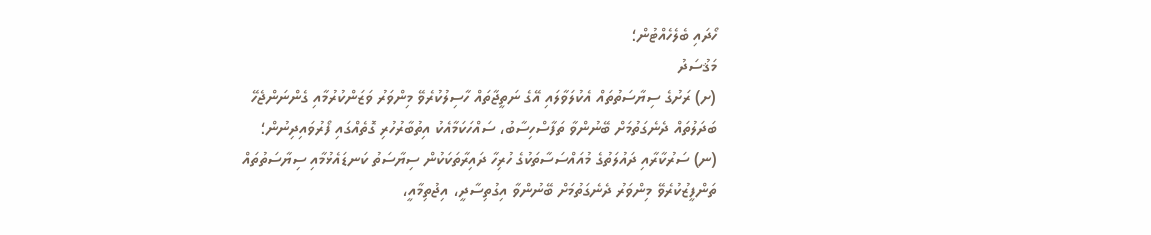ހޯދައި ބެލެހެއްޓުން؛
މަޤުސަދު
(ށ) ރަށުގެ ސިޔާސަތުތައް އެކުލަވާލައި އޭގެ ނަތީޖާތައް ހާސިލުކުރެވޭ މިންވަރު ވަޒަންކުރުމާއި ގެންނަންޖެހޭ ބަދަލުތައް ދެނެގަތުމަށް ބޭނުންވާ ތަފާސްހިސާބު، ސައްހަކަމާއެކު އިތުބާރުހުރި ގޮތެއްގައި ފޯރުވައިދިނުން؛
(ނ) ސަރުކާރާއި ދައުލަތުގެ މުއައްސަސާތަކުގެ ހުރިހާ ދައިރާތަކަކުން ސިޔާސަތު ކަނޑައެޅުމާއި ސިޔާސަތުތައް ތަންފީޒުކުރެވޭ މިންވަރު ދެނެގަތުމަށް ބޭނުންވާ އިގުތިސާދީ، އިޖުތިމާއީ،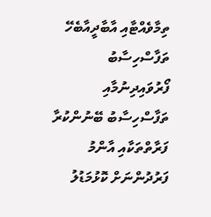ތިމާވެއްޓާއި އާބާދީއާބެހޭ ތަފާސްހިސާބު ފޯރުވައިދިނުމާއި ތަފާސްހިސާބު ބޭނުންކުރާ ފަރާތްތަކާއި އާންމު ފަރުދުންނަށް ކޮޅުމަޑުލު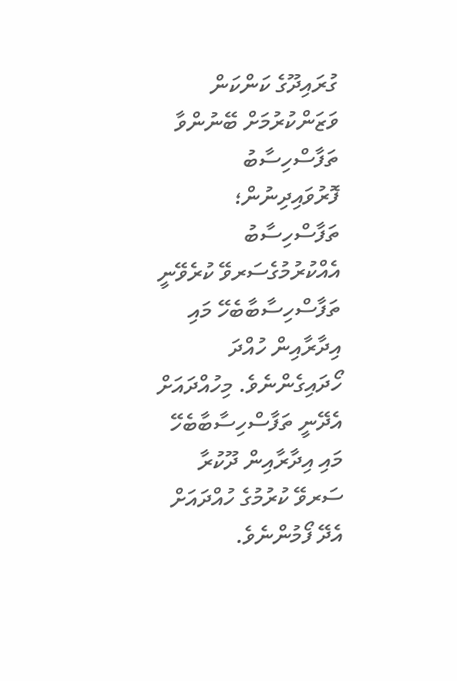ގުރައިދޫގެ ކަންކަން ވަޒަންކުރުމަށް ބޭނުންވާ ތަފާސްހިސާބު ފޮރުވައިދިނުން؛
ތަފާސްހިސާބު އެއްކުރުމުގެސަރވޭ ކުރެވޭނީ ތަފާސްހިސާބާބެހޭ މައި އިދާރާއިން ހުއްދަ ހޯދައިގެންނެވެ. މިހުއްދައަށް އެދޭނީ ތަފާސްހިސާބާބެހޭ މައި އިދާރާއިން ދޫކުރާ ސަރވޭ ކުރުމުގެ ހުއްދައަށް އެދޭ ފޯމުންނެވެ.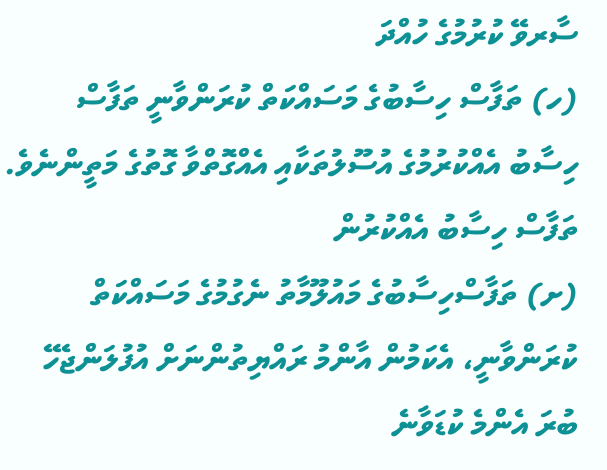ސާރވޭ ކުރުމުގެ ހުއްދަ
(ހ) ތަފާސް ހިސާބުގެ މަސައްކަތް ކުރަންވާނީ ތަފާސް ހިސާބު އެއްކުރުމުގެ އުސޫލުތަކާއި އެއްގޮތްވާ ގޮތުގެ މަތީންނެވެ.
ތަފާސް ހިސާބު އެއްކުރުން
(ށ) ތަފާސްހިސާބުގެ މައުލޫމާތު ނެގުމުގެ މަސައްކަތް ކުރަންވާނީ، އެކަމުން އާންމު ރައްޔިތުންނަށް އުފުލަންޖެހޭ ބުރަ އެންމެ ކުޑަވާނެ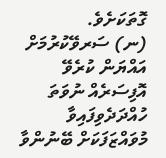ގޮތަކަށެވެ.
(ނ) ސަރވޭކުރުމަށް އައްޔަން ކުރެވޭ އޮފިސަރެއް ނުވަތަ ހުއްދަދެވިފައިވާ މުވައްޒަފަކަށް ބޭނުންވާ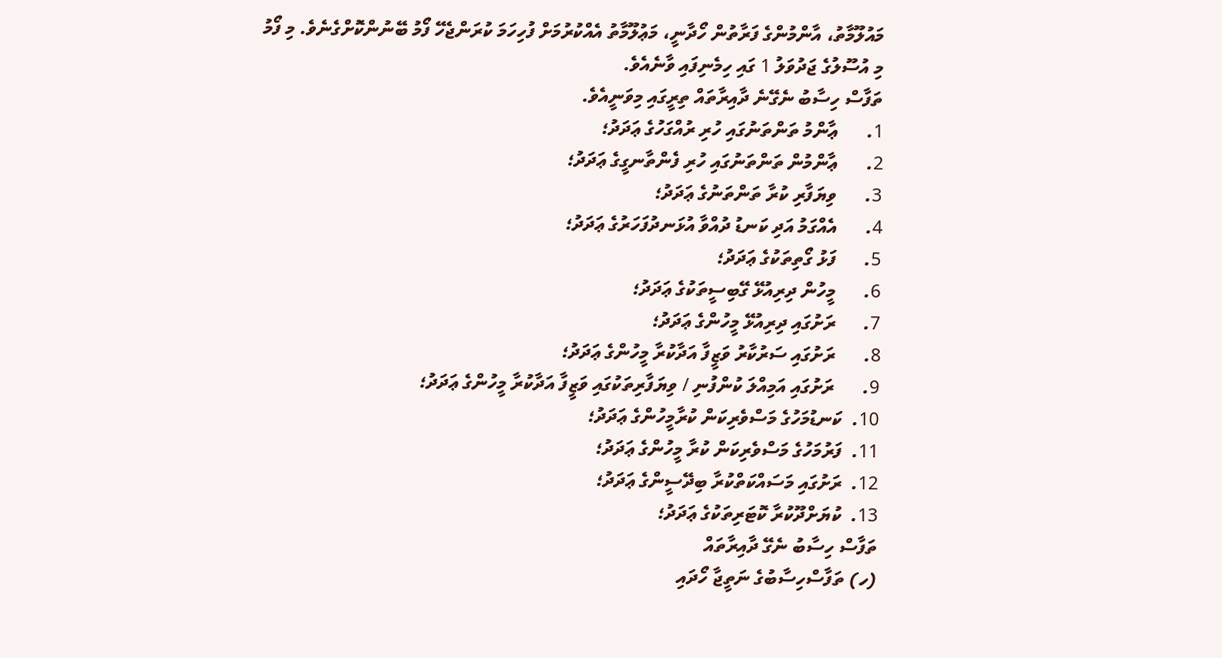މައުލޫމާތު، އާންމުންގެ ފަރާތުން ހޯދާނީ، މަޢުލޫމާތު އެއްކުރުމަށް ފުހިހަމަ ކުރަންޖެހޭ ފޯމު ބޭނުންކޮށްގެނެވެ. މި ފޯމު މި އުސޫލުގެ ޖަދުވަލު 1 ގައި ހިމެނިފައި ވާނެއެވެ.
ތަފާސް ހިސާބު ނެގޭނެ ދާއިރާތައް ތިރީގައި މިވަނީއެވެ.
1.      ޢާންމު ތަންތަނުގައި ހުރި ރުއްގަހުގެ ޢަދަދު؛
2.      ޢާންމުން ތަންތަނުގައި ހުރި ފެންތާނގީގެ ޢަދަދު؛
3.      ވިޔަފާރި ކުރާ ތަންތަނުގެ ޢަދަދު؛
4.      އެއްގަމު އަދި ކަނޑު ދުއްވާ އުޅަނދުފަހަރުގެ ޢަދަދު؛
5.      ފަޅު ގޯތިތަކުގެ ޢަދަދު؛
6.      މީހުން ދިރިއުޅޭ ގޭބިސީތަކުގެ ޢަދަދު؛
7.      ރަށުގައި ދިރިއުޅޭ މީހުންގެ ޢަދަދު؛
8.      ރަށުގައި ސަރުކާރު ވަޒީފާ އަދާކުރާ މީހުންގެ ޢަދަދު؛
9.      ރަށުގައި އަމިއްލަ ކުންފުނި / ވިޔަފާރިތަކުގައި ވަޒީފާ އަދާކުރާ މީހުންގެ ޢަދަދު؛
10.  ކަނޑުމަހުގެ މަސްވެރިކަން ކުރާމީހުންގެ ޢަދަދު؛
11.  ފަރުމަހުގެ މަސްވެރިކަން ކުރާ މީހުންގެ ޢަދަދު؛
12.  ރަށުގައި މަސައްކަތްކުރާ ބިދޭސީންގެ ޢަދަދު؛
13.  ކުޔަށްދޫކުރާ ކޮޓަރިތަކުގެ ޢަދަދު؛
ތަފާސް ހިސާބު ނެގޭ ދާއިރާތައް
(ހ) ތަފާސްހިސާބުގެ ނަތީޖާ ހޯދައި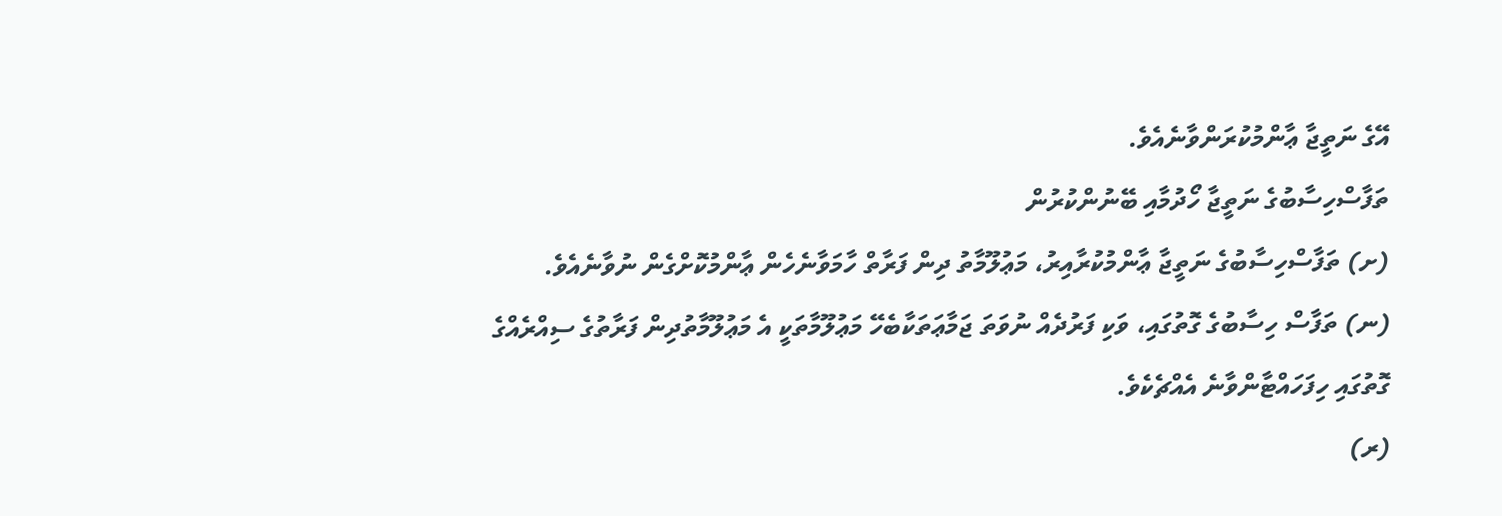އޭގެ ނަތީޖާ ޢާންމުކުރަންވާނެއެވެ.
ތަފާސްހިސާބުގެ ނަތީޖާ ހޯދުމާއި ބޭނުންކުރުން
(ށ) ތަފާސްހިސާބުގެ ނަތީޖާ ޢާންމުކުރާއިރު، މަޢުލޫމާތު ދިން ފަރާތް ހާމަވާނެހެން ޢާންމުކޮށްގެން ނުވާނެއެވެ.
(ނ) ތަފާސް ހިސާބުގެ ގޮތުގައި، ވަކި ފަރުދެއް ނުވަތަ ޖަމާޢަތަކާބެހޭ މަޢުލޫމާތަކީ އެ މަޢުލޫމާތުދިން ފަރާތުގެ ސިއްރެއްގެ ގޮތުގައި ހިފަހައްޓާންވާނެ އެއްޗެކެވެ.
(ރ)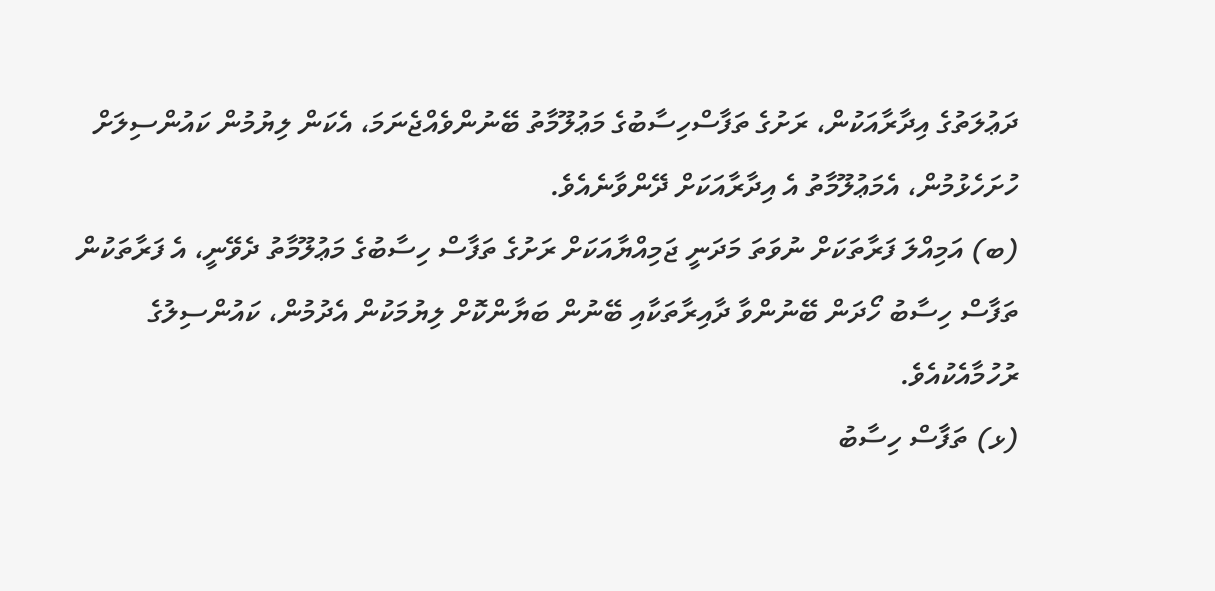ދަޢުލަތުގެ އިދާރާއަކުން، ރަށުގެ ތަފާސްހިސާބުގެ މަޢުލޫމާތު ބޭނުންވެއްޖެނަމަ، އެކަން ލިޔުމުން ކައުންސިލަށް ހުށަހެޅުމުން، އެމަޢުލޫމާތު އެ އިދާރާއަކަށް ދޭންވާނެއެވެ.
(ބ) އަމިއްލަ ފަރާތަކަށް ނުވަތަ މަދަނީ ޖަމިއްޔާއަކަށް ރަށުގެ ތަފާސް ހިސާބުގެ މަޢުލޫމާތު ދެވޭނީ، އެ ފަރާތަކުން ތަފާސް ހިސާބު ހޯދަން ބޭނުންވާ ދާއިރާތަކާއި ބޭނުން ބަޔާންކޮށް ލިޔުމަކުން އެދުމުން، ކައުންސިލުގެ ރުހުމާއެކުއެވެ.
(ޅ) ތަފާސް ހިސާބު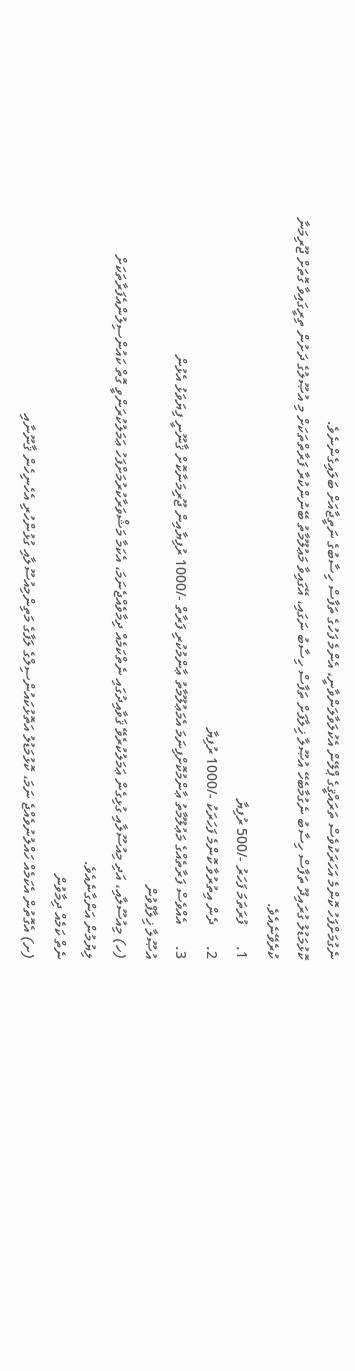ނެގުމަށްފަހު ކޮންމެ އަހަރަކުވެސް ތަރައްޤީގެ ޕްލޭން އެކުލަވާލަންވާނީ، އެންމެ ފަހުގެ ތަފާސް ހިސާބުގެ ނަތީޖާއަށް ބަލައިގެންނެވެ.
ކޮޅުމަޑުލު ގުރައިދޫ ތަފާސް ހިސާބު ނެގުމާބެހޭ އުޞޫލާ ޚިލާފަށް ތަފާސް ހިސާބު ނަގައި، އޭގައިވާ މަޢުލޫމާތު ބޭނުންކުރާ ފަރާތްތަކަށް މި އުޞޫލުގެ ދަށުން ތިރީގައިވާ ގޮތަށް ޖޫރިމަނާ ކުރެވޭނެއެވެ.
1.      ފުރަތަމަ ފަހަރު -/500 ރުފިޔާ
2.      ދެން އިތުރުވާ ކޮންމެ ފަހަރަކު -/1000 ރުފިޔާ
3.      އެއްވެސް ފަރާތެއްގެ މަޢުލޫމާތު ޢާންމުކޮށްފިނަމަ އެމަޢުލޫމާތު ޢާންމުކުރި ފަރާތް -/1000 ރުފިޔާއިން ޖޫރިމަނާކޮށް ޤާނޫނީ ފިޔަވަޅު އެޅުން
އުޞޫލާ ޚިލާފްވުން
(ހ) މިއުސޫލާއި، އަދި މިއުސޫލާއި ގުޅިގެން ޢަމަލުކުރެވޭ ޤަވާއިދުގައި ނެތްކަމެއް ދިމާވެއްޖެނަމަ، އެކަމާ މަޝްވަރާކުރުމަށްފަހު ޢަމަލުކުރަންވީ ގޮތް ކައުންސިލުންއެފަރާތަކަށް ލިޔުމުން އަންގާނެއެވެ.
ނެތް ކަމެއް ދިމާވުން
(ށ) އެގޮތުން އެކަމެއް ހައްލުނުވެއްޖެ ނަމަ، ކޮޅުމަޑުލު އަތޮޅުކައުންސިލްގެ ލަފާގެ މަތިންމިއުސޫލާއި ގުޅުންހުރި އެހެނިހެން ޤާނޫނާއި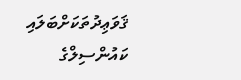ޤަވަޢިދުތަކަށްބަލައި ކައުންސިލްގެ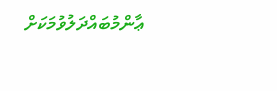ޢާންމުބައްދަލުވުމަކަށް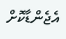އެޖެންޑާކޮށް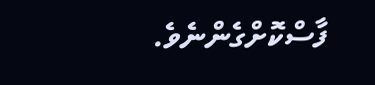ފާސްކޮށްގެންނެވެ.